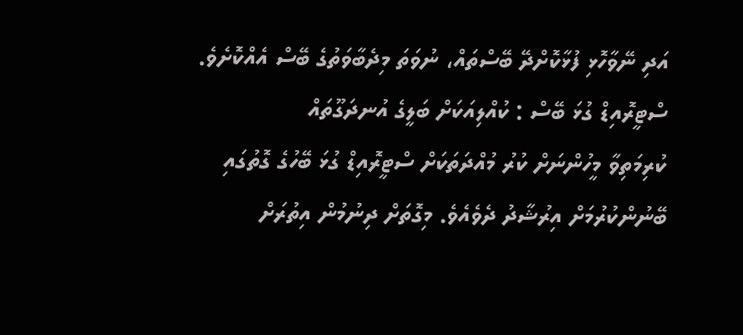އަދި ނޭވާހޮޅި ފުޅާކޮށްދޭ ބޭސްތައް، ނުވަތަ މިދެބާވަތުގެ ބޭސް އެއްކޮށެވެ.
ސްޓީރޮއިޑް ގުޅަ ބޭސް : ކުއްލިއަކަށް ބަލީގެ އުނދަގޫތައް
ކުރިމަތިވާ މީހުންނަށް ކުރު މުއްދަތަކަށް ސްޓީރޮއިޑް ގުޅަ ބޭހުގެ ގޮތުގައި
ބޭނުންކުރުމަށް އިރުޝާދު ދެވެއެވެ. މިގޮތަށް ދިނުމުން އިތުރަށް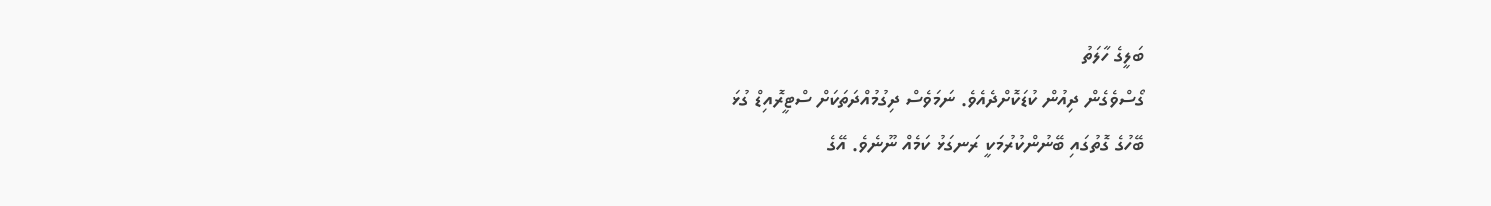ބަލީގެ ހާލަތު
ގޯސްވެގެން ދިއުން ކުޑަކޮށްދެއެވެ. ނަމަވެސް ދިގުމުއްދަތަކަށް ސްޓީރޮއިޑް ގުޅަ
ބޭހުގެ ގޮތުގައި ބޭނުންކުރުމަކީ ރަނގަޅު ކަމެއް ނޫނެވެ. އޭގެ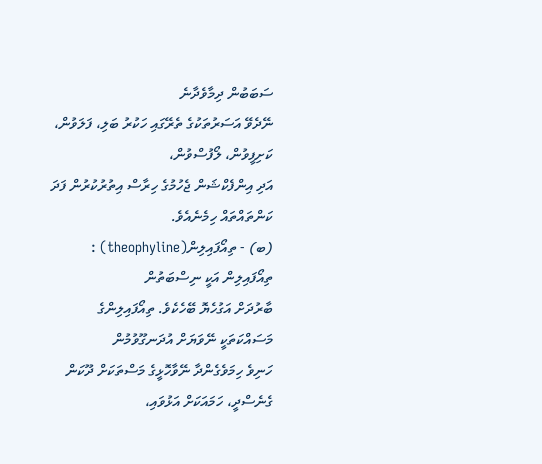ސަބަބުން ދިމާވެދާނެ
ނޭދެވޭ އަސަރުތަކުގެ ތެރޭގައި ހަކުރު ބަލި، ފަލަވުން، ކަށިފީވުން، ލޯފުސްވުން،
އަދި އިންފެކްޝަން ޖެހުމުގެ ހިރާސް އިތުރުކުރުން ފަދަ ކަންތައްތައް ހިމެނެއެވެ.
(ބ) - ތިއޯފައިލިން(theophyline) : ތިއޯފައިލިން އަކީ ނިސްބަތުން
ބާރުދަށް އަގުހެޔޮ ބޭހެކެވެ. ތިއޯފައިލިންގެ މަސައްކަތަކީ ނޭވަޔަށް އުދަނގޫވުމުން
ހަނިވެ ހިމަވެގެންދާ ނޭވާހޮޅީގެ މަސްތަކަށް ދޫކަން ގެނެސްދީ، ހަމައަކަށް އަޅުވައި،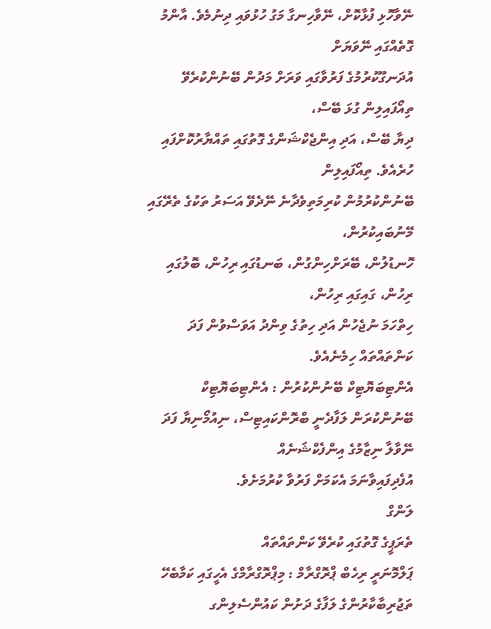ނޭވާހޮޅި ފުޅާކޮށް، ނޭވާހިނގާ މަގު ހުޅުވައި ދިނުމެވެ. އާންމު ގޮތެއްގައި ނޭވަޔަށް
އުދަނގޫކުރުމުގެ ފަރުވާގައި ވަރަށް މަދުން ބޭނުންކުރެވޭ ތިއޯފައިލިން ގުޅަ ބޭސް،
ދިޔާ ބޭސް، އަދި އިންޖެކްޝަންގެ ގޮތުގައި ތައްޔާރުކޮށްފައި ހުރެއެވެ. ތިއޯފައިލިން
ބޭނުންކުރުމުން ކުރިމަތިވެދާނެ ނޭދެވޭ އަސަރު ތަކުގެ ތެރޭގައި މޭނުބައިކުރުން،
ހޮނޑުލުން، ބޭރަށްހިންގުން، ބަނޑުގައި ރިހުން، ބޮލުގައި ރިހުން، ގައިގައި ރިހުން،
ހިތްހަމަ ނުޖެހުން އަދި ހިތުގެ ވިންދު އަވަސްވުން ފަދަ ކަންތައްތައް ހިމެނެއެވެ.
އެންޓިބަޔޮޓިކް ބޭނުންކުރުން : އެންޓިބަޔޮޓިކް
ބޭނުންކުރަން ލަފާދެނީ ބްރޮންކައިޓިސް، ނިއުމޯނިޔާ ފަދަ ނޭވާލާ ނިޒާމުގެ އިންފެކްޝަނެއް
އުފެދިފައިވާނަމަ އެކަމަށް ފަރުވާ ކުރުމަށެވެ.
ލަންގް
ތެރަޕީގެ ގޮތުގައި ކުރެވޭ ކަންތައްތައް
ޕަލްމޮނަރީ ރިހެބް ޕްރޮގްރާމް : މިޕްރޮގްރާމްގެ އެހީގައި ކަމާބެހޭ ތަޖުރިބާކާރުންގެ ލަފާގެ ދަށުން ކައުންސެލިންގ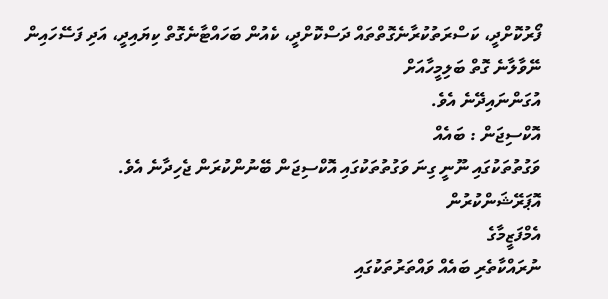ފޯރުކޮށްދީ، ކަސްރަތުކުރާނެގޮތްތައް ދަސްކޮށްދީ، ކެއުން ބަހައްޓާނެގޮތް ކިޔައިދީ، އަދި ފަސޭހައިން ނޭވާލާނެ ގޮތް ބަލިމީހާއަށް
އުގަންނައިދޭނެ އެވެ.
އޮކްސިޖަން : ބައެއް
ވަގުތުތަކުގައި ނޫނީ ގިނަ ވަގުތުތަކުގައި އޮކްސިޖަން ބޭނުންކުރަން ޖެހިދާނެ އެވެ.
އޮޕަރޭޝަންކުރުން
އެމްފަޒީމާގެ
ނުރައްކާތެރި ބައެއް ވައްތަރުތަކުގައި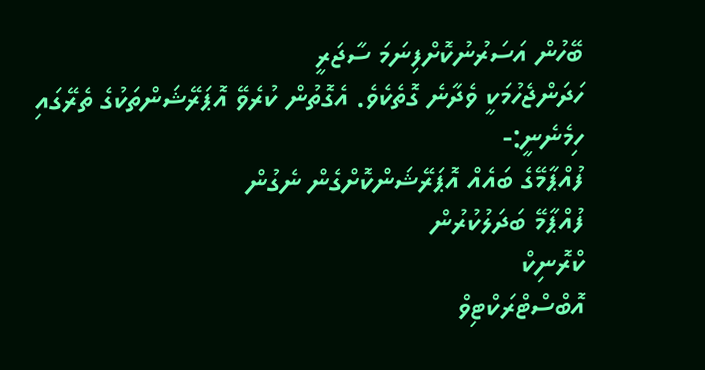ބޭހުން އަސަރުނުކޮށްފިނަމަ ސާޖަރީ
ހަދަންޖެހުމަކީ ވެދާނެ ގޮތެކެވެ. އެގޮތުން ކުރެވޭ އޮޕަރޭޝަންތަކުގެ ތެރޭގައި
ހިމެނެނީ:-
ފުއްޕާމޭގެ ބައެއް އޮޕަރޭޝަންކޮށްގެން ނެގުން
ފުއްޕާމޭ ބަދަލުކުރުން
ކްރޮނިކް
އޮބްސްޓްރަކްޓިވް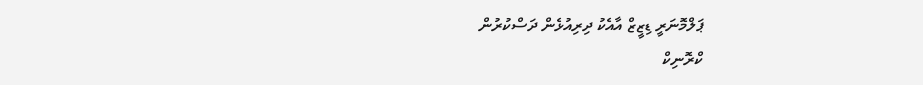ޕަލްމޮނަރީ ޑިޒީޒް އާއެކު ދިރިއުޅެން ދަސްކުރުން
ކްރޮނިކް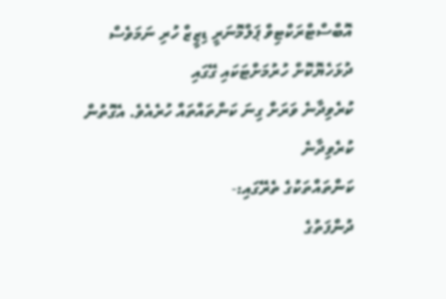އޮބްސްޓްރަކްޓިވް ޕަލްމޮނަރީ ޑިޒީޒް ހުރި ނަމަވެސް ދުޅަހެޔޮކޮށް ހުރުމަށްޓަކައި ގޭގައި
ކުރެވިދާނެ ވަރަށް ގިނަ ކަންތައްތައް ހުރެއެވެ. އެގޮތުން ކުރެވިދާނެ
ކަންތައްތަކުގެ ތެރޭގައި:-
ދުންފަތުގެ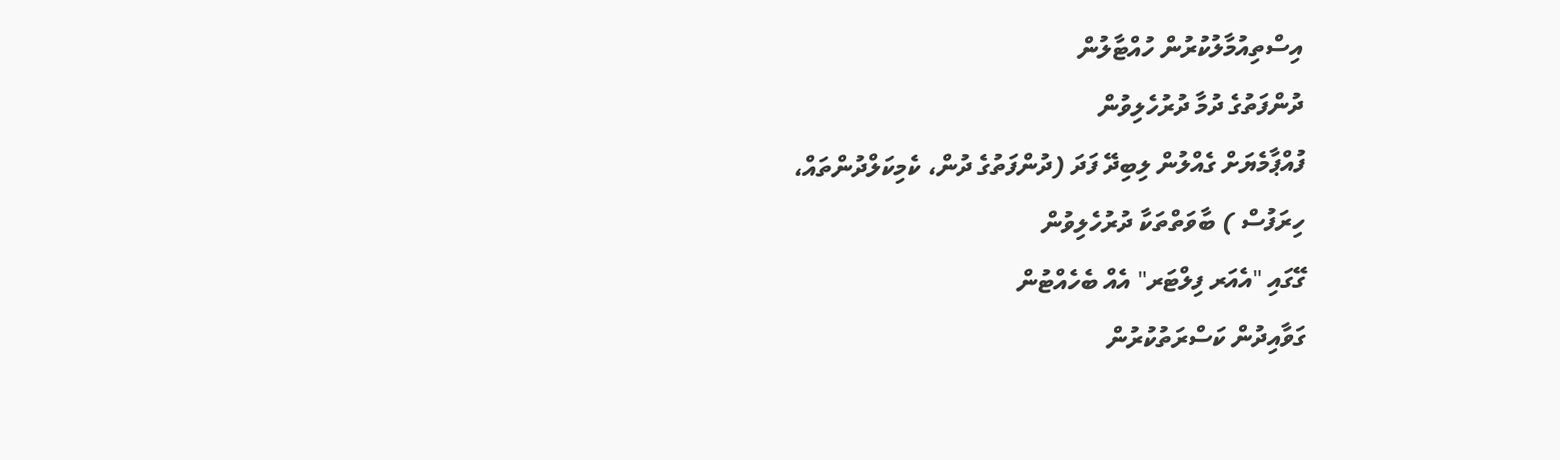އިސްތިއުމާލުކުރުން ހުއްޓާލުން
ދުންފަތުގެ ދުމާ ދުރުހެލިވުން
ފުއްޕާމެޔަށް ގެއްލުން ލިބިދޭ ފަދަ (ދުންފަތުގެ ދުން، ކެމިކަލްދުންތައް،
ހިރަފުސް ) ބާވަތްތަކާ ދުރުހެލިވުން
ގޭގައި "އެއަރ ފިލްޓަރ" އެއް ބެހެއްޓުން
ގަވާއިދުން ކަސްރަތުކުރުން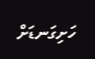ހަށިގަނޑަށް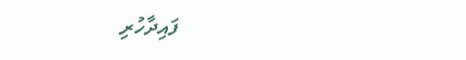ފައިދާހުރި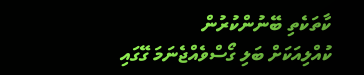ކާތަކެތި ބޭނުންކުރުން
ކުއްލިއަކަށް ބަލި ގޯސްވެއްޖެނަމަ ގޭގައި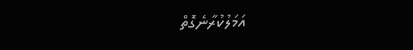އަމަލުކުރާނެގޮތް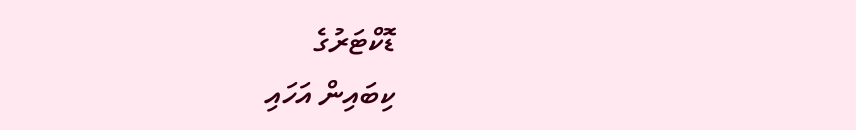ޑޮކްޓަރުގެ
ކިބައިން އަހައި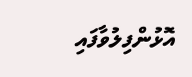އޮޅުންފިލުވާފައި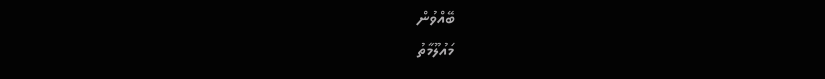ބޭއްވުން
މައުލޫމާތު